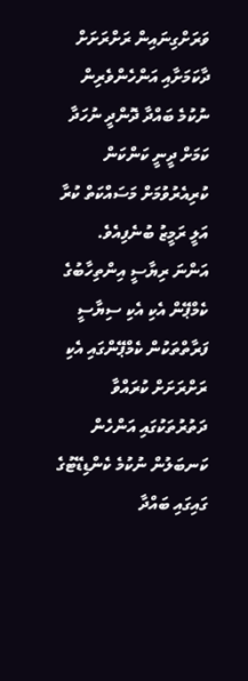ވަރަށްގިނައިން ރަށްރަށަށް ދާކަމަށާއި އަންހެންވެރިން ނުކުމެ ބައްދާ ދޮންދީ ނުހަދާ ކަމަށް ދީނީ ކަންކަން ކުރިއެރުވުމަށް މަސައްކަތް ކުރާ އަލީ ރަމީޒު ބުނެފިއެވެ.
އަންނަ ރިޔާސީ އިންތިހާބުގެ ކެމްޕޭން އެކި އެކި ސިޔާސީ ފަރާތްތަކުން ކެމްޕޭންގައި އެކި ރަށްރަށަށް ކުރައްވާ ދަތުރުތަކުގައި އަންހެން ކަނބަލުން ނުކުމެ ކެންޑިޑޭޓުގެ ގައިގައި ބައްދާ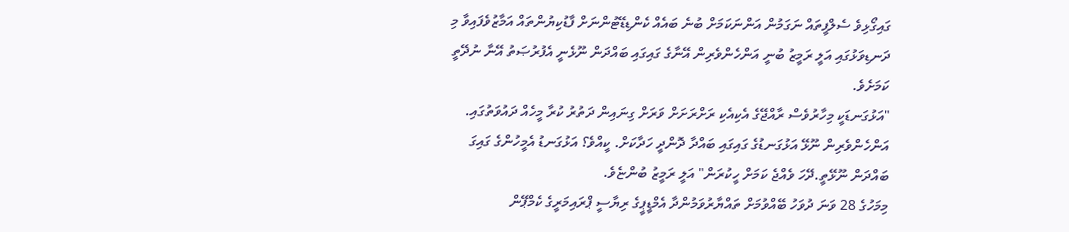ގައިގޯޅިވެ ސެލްފީތައް ނަގަމުން އަންނަކަމަށް ބުނެ ބައެއް ކެންޑިޑޭޓުންނަށް ފާޑުކިޔުންތައް އަމާޒުވެފައިވާ މި ދަނޑިވަޅުގައި އަލީ ރަމީޒު ބުނީ އަންހެންވެރިން އޭނާގެ ގައިގައި ބައްދަން ނޫޅެނީ އެފުރުޞަތު އޭނާ ނުދޭތީ ކަމަށެވެ.
"އަޅުގަނޑަކީ މިހާރުވެސް ރާއްޖޭގެ އެކިއެކި ރަށްރަށަށް ވަރަށް ގިނައިން ދަތުރު ކުރާ މީހެއް ދައުވަތުގައި. އަންހެންވެރިން ނޫޅޭ އަޅުގަނޑުގެ ގައިގައި ބައްދާ ދޮންދީ ހަދާކަށް. ކީއްވެ؟ އަޅުގަނޑު އެމީހުންގެ ގައިގަ ބައްދަން ނޫޅޭތީ.ދޭހަ ވެއްޖެ ކަމަށް ހީކުރަން" އަލީ ރަމީޒު ބުންޏެވެ.
މިމަހުގެ 28 ވަނަ ދުވަހު ބޭއްވުމަށް ތައްޔާރުވަމުންދާ އެމްޑީޕީގެ ރިޔާސީ ޕްރައިމަރީގެ ކެމްޕޭން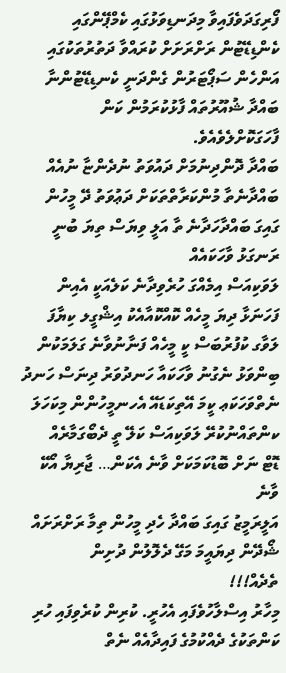ފޯރިގަދަވެފައިވާ މިދަނޑިވަޅުގައި ކެމްޕޭންގައި ކެންޑިޑޭޓުން ރަށްރަށަށް ކުރައްވާ ދަތުރުތަކުގައި އަންހެން ސަޕޯޓަރުން ގެންދަނީ ކެނޑިޑޭޓުންނާ ބައްދާ ޝުއޫރުތައް ފާޅުކުރަމުން ކަން ފާހަގަކޮށްލެވެއެވެ.
ބައްދާ ދޮންދިނުމަށް ދައުވަތު ނުދެންޏާ ނުއެއް ބައްދާނެތާ މުންކަރާތްތަކަށް ދަޢުވަތު ދޭ މީހުން ގައިގަ ބައްދާހަދާނެ ތާ އަލީ ވިޔަސް ތިޔަ ބުނީ ރަނގަޅު ވާހަކައެއް
ލަވަކިއަސް އިމެއްގަ ހުރެވިދާނެ ކަލެއަކީ އެއިން ފަހަނަޅާ ދިޔަ މީހެއް ކޮއްކޮއާއެކު އިޝްގީލ ކިޔާފަ ލަވާގ ކުފުރުބަސް ކީ މީހެއް ފަނާނުވާނެ ގަލަމަކުން ބިންވަޅު ނެގުނު ވާހަކައާ ހަނދުވަރު ދިނަސް ހަނދު ނެތްވަހަކަޢ ކީމަ އޭތިކަޑައޭ އެހނމީހުންން މިކަހަލަ ކންތައްނުކުރޭ ލަވަކިއަސް ކަލޭ ތީ ދެބޯގަމާރެއް
ޑޮޓް ނަށް ބޮޑުކަމަކަށް ވާނެ އެކަން… ޖާރިޔާ އޯކޭ ވާނެ
އަލީރަމީޒު ގައިގަ ބައްދާ ހެދި މީހުން ތިމާ ރަށްރަށައް ޝޯދޭން ދިޔައީމަ މަގޭ ދެލޮލުން ދުށިން
ތެދެއް!!!
މިހާރު އިސްލާހުވެފައި އެހުރީ. ކުރިން ކުރެވިފައި ހުރި ކަންތަކުގެ ދެއްކުމުގެ ފައިދާއެއް ނެތް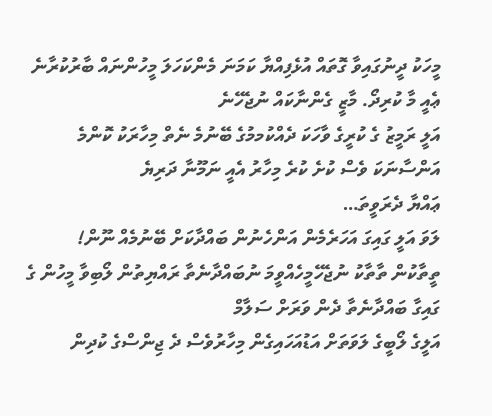މީހަކު ދީނުގައިވާ ގޮތައް އުޅެފިއްޔާ ކަމަނަ މެންކަހަލަ މީހުންނައް ބާރުކުރާނެ
ޢެއީ މާ ކުރިދޯ. މާޒީ ގެންނާކައް ނުޖެހޭނެ
އަލީ ރަމީޒު ގެ ކުރީގެ ވާހަކަ ދެއްކުމމުގެ ބޭނުމެ ނެތް މިހާރަކު ކޮންމެ އަންސާނަކަ ވެސް ކުށެ ކުރެ މިހާރު އެއީ ނަމޫނާ ދަރިޔެ
ޢައްޔާ ދެރަވީތަ…
ލަވަ އަލީ ގައިގަ އަހަރެމެން އަންހެނުން ބައްދާކަށް ބޭނުމެއް ނޫން!
ތީތާކުން ތާތާކު ނުޖެހޭމީހެއްވީމަ ނުބައްދާނެތާ ރައްޔިތުން ލޯބިވާ މީހުން ގެ ގައިގާ ބައްދާނެތާ ދެން ވަރަށް ސަލާމް
އަލީގެ ލޯބީގެ ލަވަތަށް އަޑުއަހައިގެން މިހާރުވެސް ދެ ޖިންސްގެ ކުދިން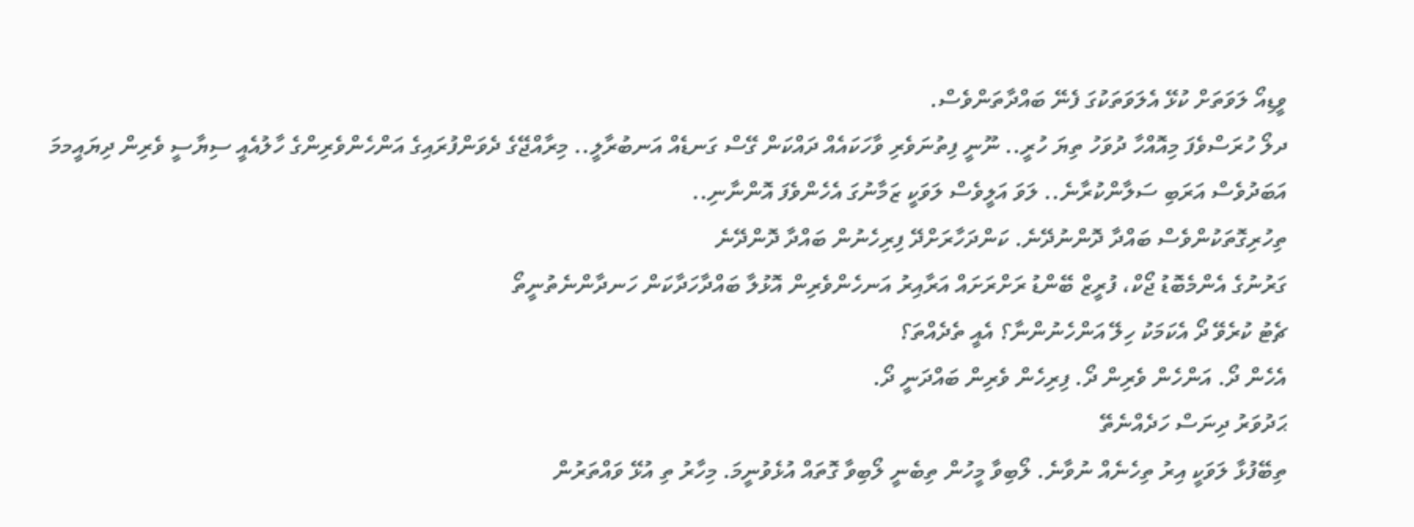ވީޑިއޯ ލަވަތަށް ކުޅޭ އެލަވަތަކުގަ ފެނޭ ބައްދާތަންވެސް.
ދލޯ ހުރަސްވެފަ މިއޮއްހާ ދުވަހު ތިޔަ ހުރީ.. ނޫނީ ފިތުނަވެރި ވާހަކައެއް ދައްކަން ގޭސް ގަނޑެއް އަނބުރާލީ.. މިރާއްޖޭގެ ދެވަންފުރައިގެ އަންހެންވެރިންގެ ހާލުއެއީ ސިޔާސީ ވެރިން ދިޔައީމމަ އަބަދުވެސް އަރަބި ސަލާންކުރާނެ.. ލަވަ އަލީވެސް ލަވަކީ ޒަމާނުގަ އެހެންވެފަ އޮންނާނި..
ތިހުރިގޮތަކުންވެސް ބައްދާ ދޮންނުދޭނެ. ކަންދަހާރަށްދޭ ފިރިހެނުން ބައްދާ ދޮންދޭނެ
ގަރުނުގެ އެންމެބޮޑު ޖޯކް، ފުރީޒް ބޭންޑު ރަށްރަށައް އަރާއިރު އަނހެންވެރިން އޮޅުލާ ބައްދާހަދާކަން ހަނދާންނެތުނީތޯ
ޗެޓު ކުރެވޭ ދޯ އެކަމަކު ހިލޭ އަންހެނުންނާ؟ އެއީ ތެދެއްތަ؟
އެހެން ދޯ. އަންހެން ވެރިން ދޯ. ފިރިހެން ވެރިން ބައްދަނީ ދޯ.
ޙަދުވަރު ދިނަސް ހަދެއްނެތޭ
ތިބޭފުޅާ ލަވަކީ އިރު ތިހެނެއް ނުވާނެ. ލޯބިވާ މީހުން ތިބެނީ ލޯބިވާ ގޮތައް އުޅެވުނީމަ. މިހާރު ތި އުޅޭ ވައްތަރުން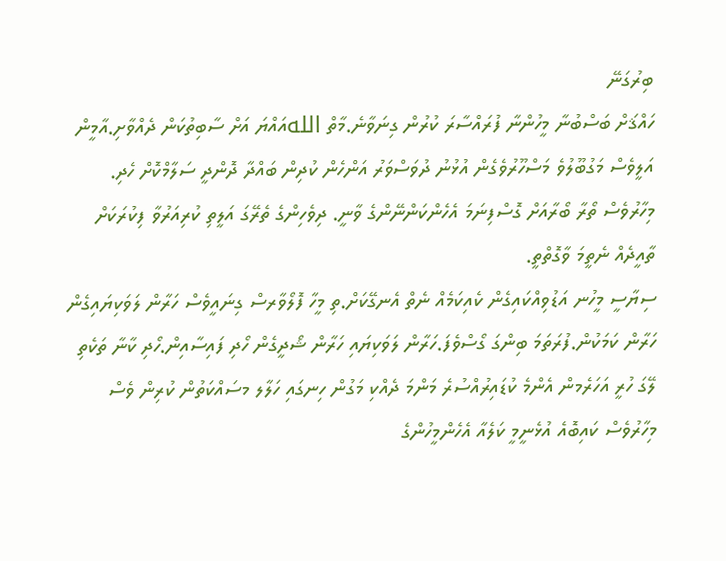ބިރުގަނޭ
ހައްޤަށް ބަސްބުނާ މީހުންނާ ފުރައްސާރަ ކުރުން ގިނަވާނެ.މާތް اللهއައްޔަ އަށް ސާބިތުކަން ދެއްވާށި.އާމީން
އަލީވެސް މަގުބޫލުވެ މަސްހޫރުވެގެން އުޅުނު ދުވަސްވަރު އަންހެން ކުދިން ބައްދާ ދޮންދީ ސަލާމްކޮށް ހެދި. މިހާރުވެސް ތޯރާ ބޯރާއަށް ގޮސްފިނަމަ އެހެންކަންނޭންގެ ވާނީ. ދިވެހިންގެ ތެރޭގަ އަލީތި ކުރިއަރުވާ ފިކުރަކަށް ތާއީދެއް ނެތީމަ ވާގޮތްތީ.
ސިޔާސީ މީހުނ އަޑުވިއްކައިގެން ކެއިކަމެއް ނެތް އެނގޭކަށް.ތި މީހާ ފޮލޯވާރސް ގިނައީވެސް ހަރާން ލަވަކިޔައިގެން ހަރާން ކަމަކުން.ފުރަތަމަ ބިންގަ ގޯސްވެފަ.ހަރާން ލަވަކިޔައި ހަރާން ޝޯދީގެން ހޯދި ފައިސާއިން.ހޯދި ކާނާ ތަކެތި ލޭގަ ހުރީ އަހަރެމން އެންމެ ކުޑައިރުއްސުރެ މަންމަ ދެއްކި މަގުން ހިނގައި ހަލާލ މސައްކަތުން ކުރިން ވެސް މިހާރުވެސް ކައިބޮއެ އުޅެނީމީ ކަލެއާ އެހެންމީހުންގެ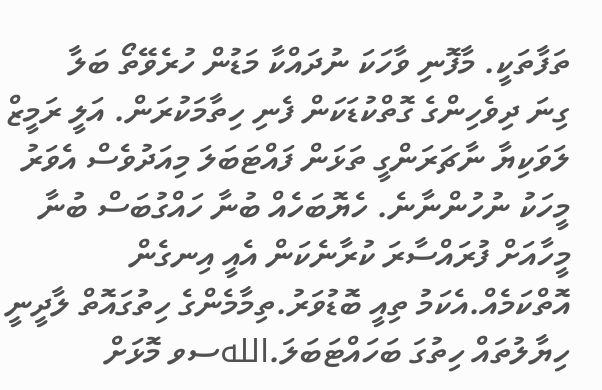ތަފާތަކީ. މާފޮނި ވާހަކަ ނުދައްކާ މަޑުން ހުރެވޭތޯ ބަލާ
ގިނަ ދިވެހިންގެ ގޮތްކުޑަކަން ފެނި ހިތާމަކުރަން. އަލީ ރަމީޒް ލަވަކިޔާ ނާޗަރަންގީ ތަޅަން ފައްޓަބަލަ މިއަދުވެސް އެވަރު މީހަކު ނުހުންނާނެ. ހެޔޮބަހެއް ބުނާ ހައްގުބަސް ބުނާ މީހާއަށް ފުރައްސާރަ ކުރާނެކަން އެއީ އިނގެން އޮތްކަމެއް.އެކަމު ތިއީ ބޮޑުވަރު.ތިމާމެންގެ ހިތުގައޮތް ލާދީނީ ހިޔާލުތައް ހިތުގަ ބަހައްޓަބަލަ.اللهސވ މޮޅަށް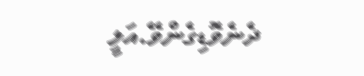ދެނެވޮޑިގެންވޭ.އަލީ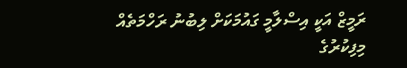ރަމީޒް އަކީ އިސްލާމީ ގައުމަކަށް ލިބުނު ރަހްމަތެއް
މިފިކުރުގެ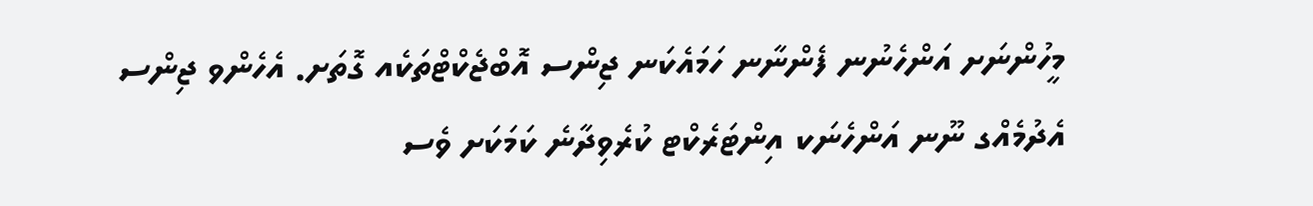މީހުންނަށ އަންހެނުނ ފެންނާނ ހަމައެކަނ ޖިންސ އޮބްޖެކްޓްތަކެއ ގޮތަށ. އެހެންވ ޖިންސ އެދުމެއްގ ނޫނ އަންހެނަކ އިންޓަރެކްޓ ކުރެވިދާނެ ކަމަކަށ ވެސ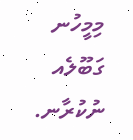މިމީހުނ ގަބޫލެއ ނުކުރާނ.